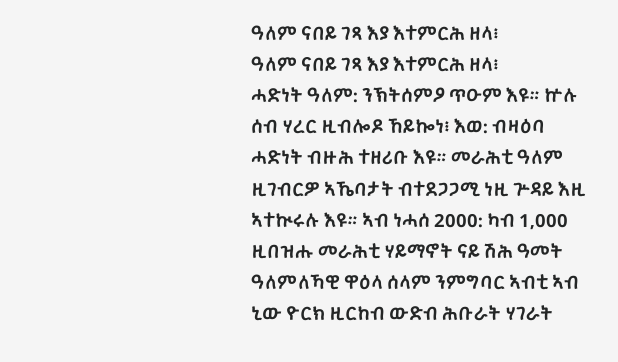ዓለም ናበይ ገጻ እያ እተምርሕ ዘላ፧
ዓለም ናበይ ገጻ እያ እተምርሕ ዘላ፧
ሓድነት ዓለም: ንኽትሰምዖ ጥዑም እዩ። ኵሉ ሰብ ሃረር ዚብሎዶ ኸይኰነ፧ እወ: ብዛዕባ ሓድነት ብዙሕ ተዘሪቡ እዩ። መራሕቲ ዓለም ዚገብርዎ ኣኼባታት ብተደጋጋሚ ነዚ ጕዳይ እዚ ኣተኲሩሉ እዩ። ኣብ ነሓሰ 2000: ካብ 1,000 ዚበዝሑ መራሕቲ ሃይማኖት ናይ ሽሕ ዓመት ዓለምለኻዊ ዋዕላ ሰላም ንምግባር ኣብቲ ኣብ ኒው ዮርክ ዚርከብ ውድብ ሕቡራት ሃገራት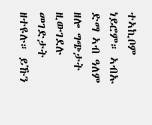ተኣኪቦም ነይሮም። ኣብኡ ድማ ኣብ ዓለም ዘሎ ግጭታት ዚውገደሉ መገድታት ዘተዩሉ። ይኹን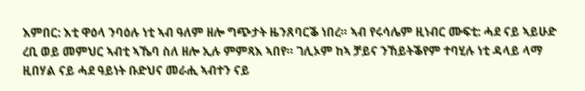እምበር: እቲ ዋዕላ ንባዕሉ ነቲ ኣብ ዓለም ዘሎ ግጭታት ዜንጸባርቕ ነበረ። ኣብ የሩሳሌም ዚነብር ሙፍቲ: ሓደ ናይ ኣይሁድ ረቢ ወይ መምህር ኣብቲ ኣኼባ ስለ ዘሎ ኢሉ ምምጻእ ኣበየ። ገሊኦም ከኣ ቻይና ንኸይትቕየም ተባሂሉ ነቲ ዳላይ ላማ ዚበሃል ናይ ሓደ ዓይነት ቡድህና መራሒ ኣብተን ናይ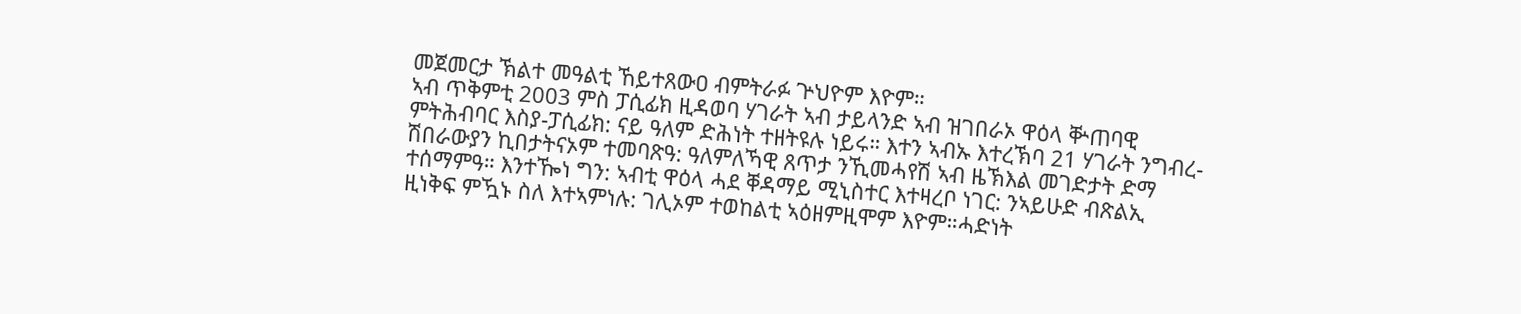መጀመርታ ኽልተ መዓልቲ ኸይተጸውዐ ብምትራፉ ጕህዮም እዮም።
ኣብ ጥቅምቲ 2003 ምስ ፓሲፊክ ዚዳወባ ሃገራት ኣብ ታይላንድ ኣብ ዝገበራኦ ዋዕላ ቝጠባዊ ምትሕብባር እስያ-ፓሲፊክ: ናይ ዓለም ድሕነት ተዘትዩሉ ነይሩ። እተን ኣብኡ እተረኽባ 21 ሃገራት ንግብረ-ሽበራውያን ኪበታትናኦም ተመባጽዓ: ዓለምለኻዊ ጸጥታ ንኺመሓየሽ ኣብ ዜኽእል መገድታት ድማ ተሰማምዓ። እንተዀነ ግን: ኣብቲ ዋዕላ ሓደ ቐዳማይ ሚኒስተር እተዛረቦ ነገር: ንኣይሁድ ብጽልኢ
ዚነቅፍ ምዃኑ ስለ እተኣምነሉ: ገሊኦም ተወከልቲ ኣዕዘምዚሞም እዮም።ሓድነት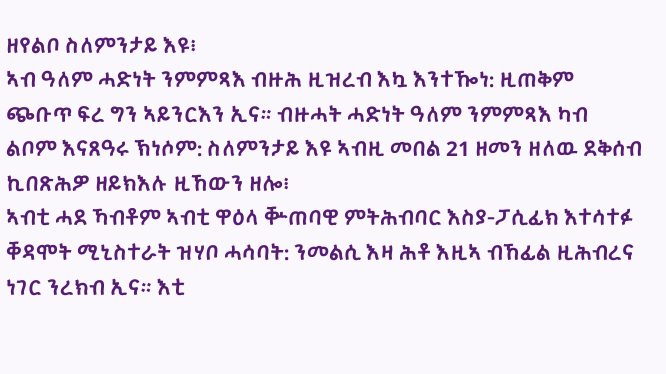ዘየልቦ ስለምንታይ እዩ፧
ኣብ ዓለም ሓድነት ንምምጻእ ብዙሕ ዚዝረብ እኳ እንተዀነ: ዚጠቅም ጭቡጥ ፍረ ግን ኣይንርእን ኢና። ብዙሓት ሓድነት ዓለም ንምምጻእ ካብ ልቦም እናጸዓሩ ኽነሶም: ስለምንታይ እዩ ኣብዚ መበል 21 ዘመን ዘለዉ ደቅሰብ ኪበጽሕዎ ዘይክእሉ ዚኸውን ዘሎ፧
ኣብቲ ሓደ ኻብቶም ኣብቲ ዋዕላ ቝጠባዊ ምትሕብባር እስያ-ፓሲፊክ እተሳተፉ ቐዳሞት ሚኒስተራት ዝሃቦ ሓሳባት: ንመልሲ እዛ ሕቶ እዚኣ ብኸፊል ዚሕብረና ነገር ንረክብ ኢና። እቲ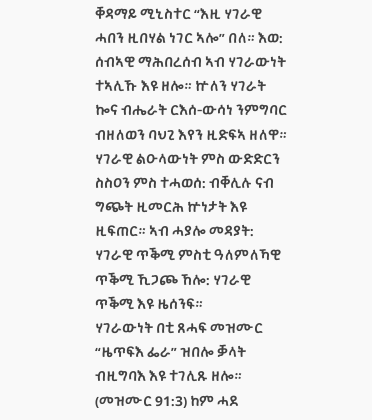ቐዳማይ ሚኒስተር “እዚ ሃገራዊ ሓበን ዚበሃል ነገር ኣሎ” በለ። እወ: ሰብኣዊ ማሕበረሰብ ኣብ ሃገራውነት ተኣሊኹ እዩ ዘሎ። ኵለን ሃገራት ኰና ብሔራት ርእሰ-ውሳነ ንምግባር ብዘለወን ባህጊ እየን ዚድፍኣ ዘለዋ። ሃገራዊ ልዑላውነት ምስ ውድድርን ስስዐን ምስ ተሓወሰ: ብቐሊሉ ናብ ግጭት ዚመርሕ ኵነታት እዩ ዚፍጠር። ኣብ ሓያሎ መዳያት: ሃገራዊ ጥቕሚ ምስቲ ዓለምለኻዊ ጥቕሚ ኺጋጮ ኸሎ: ሃገራዊ ጥቕሚ እዩ ዜሰንፍ።
ሃገራውነት በቲ ጸሓፍ መዝሙር “ዜጥፍእ ፌራ” ዝበሎ ቓላት ብዚግባእ እዩ ተገሊጹ ዘሎ። (መዝሙር 91:3) ከም ሓደ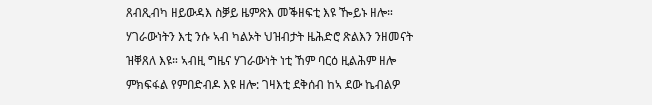ጸብጺብካ ዘይውዳእ ስቓይ ዜምጽእ መቕዘፍቲ እዩ ዀይኑ ዘሎ። ሃገራውነትን እቲ ንሱ ኣብ ካልኦት ህዝብታት ዜሕድሮ ጽልእን ንዘመናት ዝቐጸለ እዩ። ኣብዚ ግዜና ሃገራውነት ነቲ ኸም ባርዕ ዚልሕም ዘሎ ምክፍፋል የምበድብዶ እዩ ዘሎ: ገዛእቲ ደቅሰብ ከኣ ደው ኬብልዎ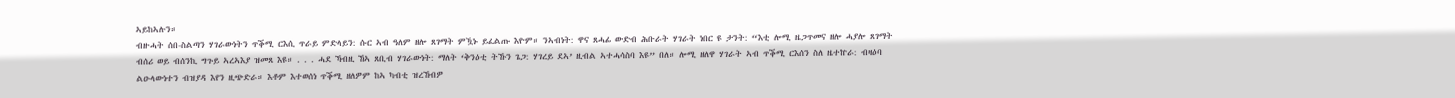ኣይከኣሉን።
ብዙሓት ሰበ-ስልጣን ሃገራውነትን ጥቕሚ ርእሲ ጥራይ ምድላይን: ሱር ኣብ ዓለም ዘሎ ጸገማት ምዃኑ ይፈልጡ እዮም። ንኣብነት: ዋና ጸሓፊ ውድብ ሕቡራት ሃገራት ነበር ዩ ታንት: “እቲ ሎሚ ዜጋጥመና ዘሎ ሓያሎ ጸገማት ብሰሪ ወይ ብሰንኪ ግጉይ ኣረኣእያ ዝመጸ እዩ። . . . ሓደ ኻብዚ ኸኣ ጸቢብ ሃገራውነት: ማለት ‘ቅንዕቲ ትኹን ጌጋ: ሃገረይ ደኣ’ ዚብል ኣተሓሳስባ እዩ” በለ። ሎሚ ዘለዋ ሃገራት ኣብ ጥቕሚ ርእሰን ስለ ዜተኵራ: ብዛዕባ ልዑላውነተን ብዝያዳ እየን ዚጭድራ። እቶም እተወሰነ ጥቕሚ ዘለዎም ከኣ ካብቲ ዝረኸብዎ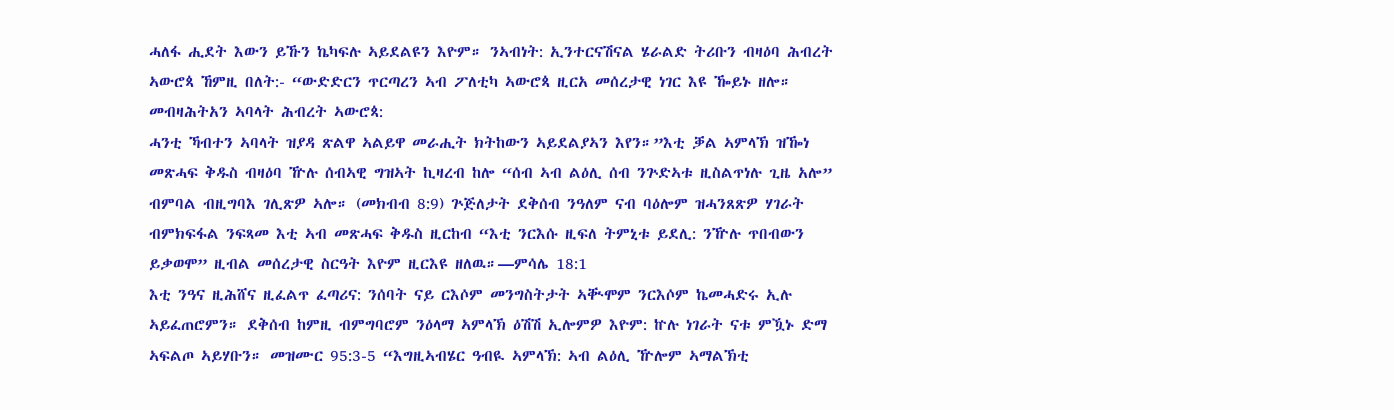ሓለፋ ሒደት እውን ይኹን ኬካፍሉ ኣይደልዩን እዮም። ንኣብነት: ኢንተርናሽናል ሄራልድ ትሪቡን ብዛዕባ ሕብረት ኣውሮጳ ኸምዚ በለት:- “ውድድርን ጥርጣረን ኣብ ፖለቲካ ኣውሮጳ ዚርአ መሰረታዊ ነገር እዩ ዀይኑ ዘሎ። መብዛሕትአን ኣባላት ሕብረት ኣውሮጳ:
ሓንቲ ኻብተን ኣባላት ዝያዳ ጽልዋ ኣልይዋ መራሒት ክትከውን ኣይደልያኣን እየን።”እቲ ቓል ኣምላኽ ዝዀነ መጽሓፍ ቅዱስ ብዛዕባ ዅሉ ሰብኣዊ ግዝኣት ኪዛረብ ከሎ “ሰብ ኣብ ልዕሊ ሰብ ንጕድኣቱ ዚስልጥነሉ ጊዜ አሎ” ብምባል ብዚግባእ ገሊጽዎ ኣሎ። (መክብብ 8:9) ጕጅለታት ደቅሰብ ንዓለም ናብ ባዕሎም ዝሓንጸጽዎ ሃገራት ብምክፍፋል ንፍጻመ እቲ ኣብ መጽሓፍ ቅዱስ ዚርከብ “እቲ ንርእሱ ዚፍለ ትምኒቱ ይደሊ: ንዅሉ ጥበብውን ይቃወሞ” ዚብል መሰረታዊ ስርዓት እዮም ዚርእዩ ዘለዉ።—ምሳሌ 18:1
እቲ ንዓና ዚሕሸና ዚፈልጥ ፈጣሪና: ንሰባት ናይ ርእሶም መንግስትታት ኣቚሞም ንርእሶም ኬመሓድሩ ኢሉ ኣይፈጠሮምን። ደቅሰብ ከምዚ ብምግባሮም ንዕላማ ኣምላኽ ዕሽሽ ኢሎምዎ እዮም: ኵሉ ነገራት ናቱ ምዃኑ ድማ ኣፍልጦ ኣይሃቡን። መዝሙር 95:3-5 “እግዚኣብሄር ዓብዪ ኣምላኽ: ኣብ ልዕሊ ዅሎም ኣማልኽቲ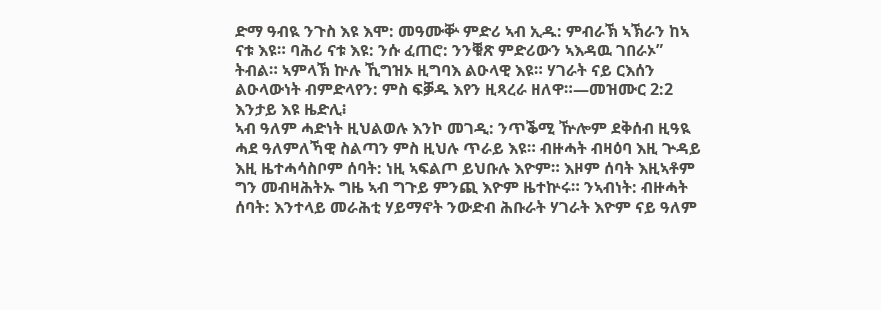ድማ ዓብዪ ንጉስ እዩ እሞ: መዓሙቝ ምድሪ ኣብ ኢዱ: ምብራኽ ኣኽራን ከኣ ናቱ እዩ። ባሕሪ ናቱ እዩ: ንሱ ፈጠሮ: ንንቑጽ ምድሪውን ኣእዳዉ ገበራኦ” ትብል። ኣምላኽ ኵሉ ኺግዝኦ ዚግባእ ልዑላዊ እዩ። ሃገራት ናይ ርእሰን ልዑላውነት ብምድላየን: ምስ ፍቓዱ እየን ዚጻረራ ዘለዋ።—መዝሙር 2:2
እንታይ እዩ ዜድሊ፧
ኣብ ዓለም ሓድነት ዚህልወሉ እንኮ መገዲ: ንጥቕሚ ዅሎም ደቅሰብ ዚዓዪ ሓደ ዓለምለኻዊ ስልጣን ምስ ዚህሉ ጥራይ እዩ። ብዙሓት ብዛዕባ እዚ ጕዳይ እዚ ዜተሓሳስቦም ሰባት: ነዚ ኣፍልጦ ይህቡሉ እዮም። እዞም ሰባት እዚኣቶም ግን መብዛሕትኡ ግዜ ኣብ ግጉይ ምንጪ እዮም ዜተኵሩ። ንኣብነት: ብዙሓት ሰባት: እንተላይ መራሕቲ ሃይማኖት ንውድብ ሕቡራት ሃገራት እዮም ናይ ዓለም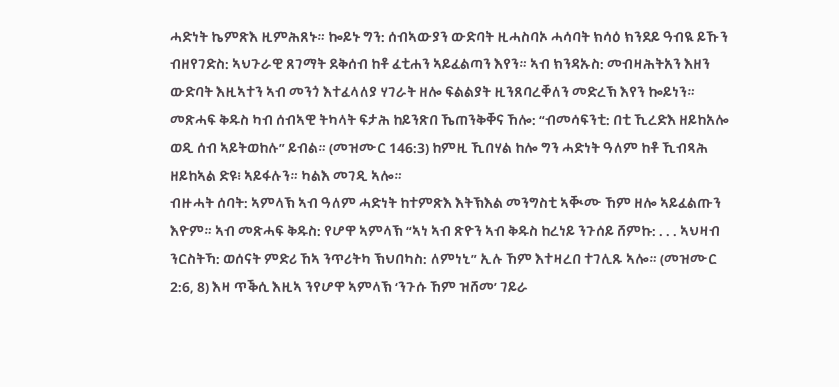ሓድነት ኬምጽእ ዚምሕጸኑ። ኰይኑ ግን: ሰብኣውያን ውድባት ዚሓስባኦ ሓሳባት ክሳዕ ክንደይ ዓብዪ ይኹን ብዘየገድስ: ኣህጉራዊ ጸገማት ደቅሰብ ከቶ ፈቲሐን ኣይፈልጣን እየን። ኣብ ክንዳኡስ: መብዛሕትአን እዘን ውድባት እዚኣተን ኣብ መንጎ እተፈላለያ ሃገራት ዘሎ ፍልልያት ዚንጸባረቐለን መድረኽ እየን ኰይነን።
መጽሓፍ ቅዱስ ካብ ሰብኣዊ ትካላት ፍታሕ ከይንጽበ ኼጠንቅቐና ኸሎ: “ብመሳፍንቲ: በቲ ኺረድእ ዘይከአሎ ወዲ ሰብ ኣይትወከሉ” ይብል። (መዝሙር 146:3) ከምዚ ኺበሃል ከሎ ግን ሓድነት ዓለም ከቶ ኺብጻሕ ዘይከኣል ድዩ፧ ኣይፋሉን። ካልእ መገዲ ኣሎ።
ብዙሓት ሰባት: ኣምላኽ ኣብ ዓለም ሓድነት ከተምጽእ እትኽእል መንግስቲ ኣቚሙ ኸም ዘሎ ኣይፈልጡን እዮም። ኣብ መጽሓፍ ቅዱስ: የሆዋ ኣምላኽ “ኣነ ኣብ ጽዮን ኣብ ቅዱስ ከረነይ ንጉሰይ ሸምኩ: . . . ኣህዛብ ንርስትኻ: ወሰናት ምድሪ ኸኣ ንጥሪትካ ኽህበካስ: ለምነኒ” ኢሉ ኸም እተዛረበ ተገሊጹ ኣሎ። (መዝሙር 2:6, 8) እዛ ጥቕሲ እዚኣ ንየሆዋ ኣምላኽ ‘ንጉሱ ኸም ዝሸመ’ ገይራ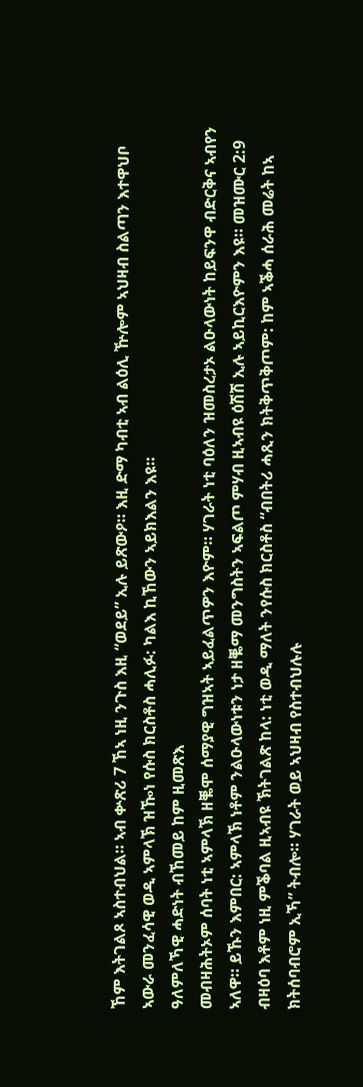ኸም እትገልጾ ኣስተብህል። ኣብ ቍጽሪ 7 ኸኣ ነዚ ንጉስ እዚ “ወደይ” ኢሉ ይጽውዖ። እዚ ድማ ካብቲ ኣብ ልዕሊ ዅሎም ኣህዛብ ስልጣን እተዋህቦ ኣውራ መንፈሳዊ ወዲ ኣምላኽ ዝዀነ የሱስ ክርስቶስ ሓሊፉ: ካልእ ኪኸውን ኣይክእልን እዩ።
ዓለምለኻዊ ሓድነት ብኸመይ ከም ዚመጽእ
መብዛሕትኦም ሰባት ነቲ ኣምላኽ ዘቘሞ ሰማያዊ ግዝኣት ኣይፈልጥዎን እዮም። ሃገራት ነቲ ባዕለን ዝመስረታኦ ልዑላውነት ከይፍንዋ ብድርቅና ኣብየን ኣለዋ። ይኹን እምበር: ኣምላኽ ነቶም ንልዑላውነቱን ነታ ዘቘማ መንግስትን ኣፍልጦ ምሃብ ዚኣብዩ ዕሽሽ ኢሉ ኣይኪርእዮምን እዩ። መዝሙር 2:9 ብዛዕባ እቶም ነዚ ምቕባል ዚኣብዩ ኽትገልጽ ከላ: ነቲ ወዲ ማለት ንየሱስ ክርስቶስ “ብበትሪ ሓጺን ክትቅጥቅጦም: ከም ኣቕሓ ሰራሕ መሬት ከኣ ክትሰባብሮም ኢኻ” ትብሎ። ሃገራት ወይ ኣህዛብ የስተብህሉሉ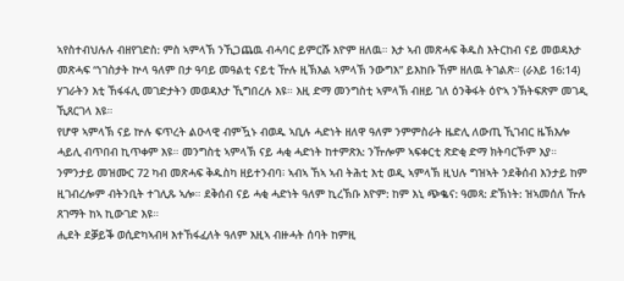ኣየስተብህሉሉ ብዘየገድስ: ምስ ኣምላኽ ንኺጋጨዉ ብሓባር ይምርሹ እዮም ዘለዉ። እታ ኣብ መጽሓፍ ቅዱስ እትርከብ ናይ መወዳእታ መጽሓፍ “ነገስታት ኵላ ዓለም በታ ዓባይ መዓልቲ ናይቲ ዅሉ ዚኽእል ኣምላኽ ንውግእ” ይእከቡ ኸም ዘለዉ ትገልጽ። (ራእይ 16:14) ሃገራትን እቲ ኸፋፋሊ መገድታትን መወዳእታ ኺግበረሉ እዩ። እዚ ድማ መንግስቲ ኣምላኽ ብዘይ ገለ ዕንቅፋት ዕዮኣ ንኽትፍጽም መገዲ ኺጸርገላ እዩ።
የሆዋ ኣምላኽ ናይ ኵሉ ፍጥረት ልዑላዊ ብምዃኑ ብወዱ ኣቢሉ ሓድነት ዘለዋ ዓለም ንምምስራት ዜድሊ ለውጢ ኺገብር ዜኽእሎ ሓይሊ ብጥበብ ኪጥቀም እዩ። መንግስቲ ኣምላኽ ናይ ሓቂ ሓድነት ከተምጽእ: ንዅሎም ኣፍቀርቲ ጽድቂ ድማ ክትባርኾም እያ። ንምንታይ መዝሙር 72 ካብ መጽሓፍ ቅዱስካ ዘይተንብባ፧ ኣብኣ ኸኣ ኣብ ትሕቲ እቲ ወዲ ኣምላኽ ዚህሉ ግዝኣት ንደቅሰብ እንታይ ከም ዚገብረሎም ብትንቢት ተገሊጹ ኣሎ። ደቅሰብ ናይ ሓቂ ሓድነት ዓለም ኪረኽቡ እዮም: ከም እኒ ጭቈና: ዓመጻ: ድኽነት: ዝኣመሰለ ዅሉ ጸገማት ከኣ ኪውገድ እዩ።
ሒደት ደቓይቕ ወሲድካኣብዛ እተኸፋፈለት ዓለም እዚኣ ብዙሓት ሰባት ከምዚ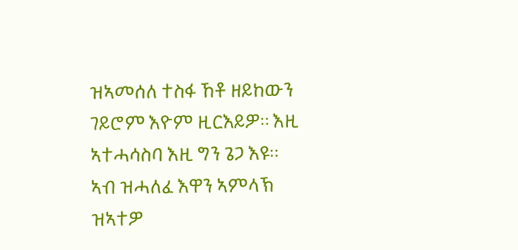ዝኣመሰለ ተስፋ ኸቶ ዘይከውን ገይሮም እዮም ዚርእይዎ። እዚ ኣተሓሳስባ እዚ ግን ጌጋ እዩ። ኣብ ዝሓለፈ እዋን ኣምላኽ ዝኣተዎ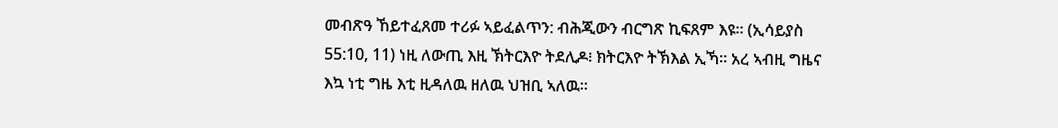መብጽዓ ኸይተፈጸመ ተሪፉ ኣይፈልጥን: ብሕጂውን ብርግጽ ኪፍጸም እዩ። (ኢሳይያስ 55:10, 11) ነዚ ለውጢ እዚ ኽትርእዮ ትደሊዶ፧ ክትርእዮ ትኽእል ኢኻ። አረ ኣብዚ ግዜና እኳ ነቲ ግዜ እቲ ዚዳለዉ ዘለዉ ህዝቢ ኣለዉ።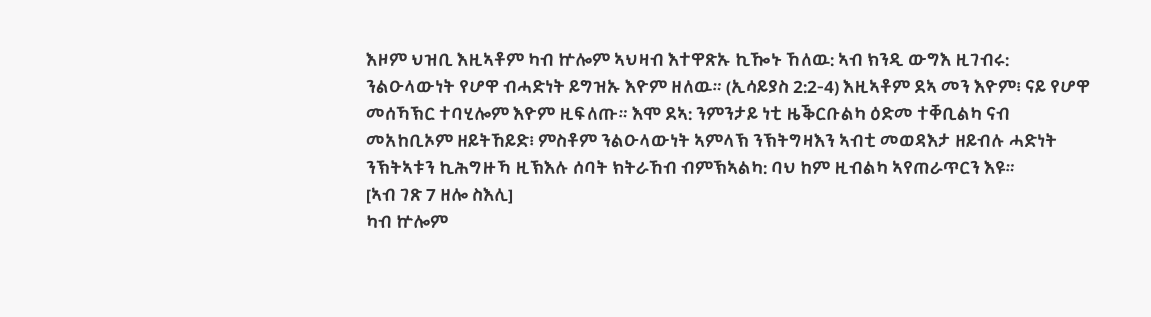እዞም ህዝቢ እዚኣቶም ካብ ኵሎም ኣህዛብ እተዋጽኡ ኪዀኑ ኸለዉ: ኣብ ክንዲ ውግእ ዚገብሩ: ንልዑላውነት የሆዋ ብሓድነት ይግዝኡ እዮም ዘለዉ። (ኢሳይያስ 2:2-4) እዚኣቶም ደኣ መን እዮም፧ ናይ የሆዋ መሰኻኽር ተባሂሎም እዮም ዚፍለጡ። እሞ ደኣ: ንምንታይ ነቲ ዜቕርቡልካ ዕድመ ተቐቢልካ ናብ መአከቢኦም ዘይትኸይድ፧ ምስቶም ንልዑላውነት ኣምላኽ ንኽትግዛእን ኣብቲ መወዳእታ ዘይብሉ ሓድነት ንኽትኣቱን ኪሕግዙኻ ዚኽእሉ ሰባት ክትራኸብ ብምኽኣልካ: ባህ ከም ዚብልካ ኣየጠራጥርን እዩ።
[ኣብ ገጽ 7 ዘሎ ስእሊ]
ካብ ኵሎም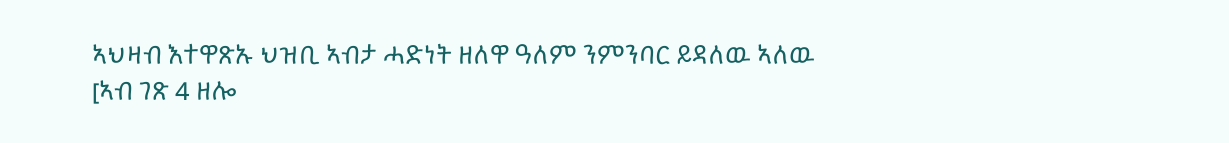ኣህዛብ እተዋጽኡ ህዝቢ ኣብታ ሓድነት ዘለዋ ዓለም ንምንባር ይዳለዉ ኣለዉ
[ኣብ ገጽ 4 ዘሎ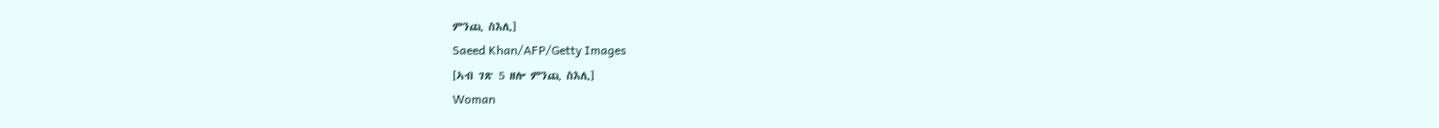ምንጪ ስእሊ]
Saeed Khan/AFP/Getty Images
[ኣብ ገጽ 5 ዘሎ ምንጪ ስእሊ]
Woman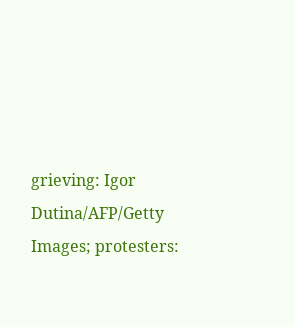grieving: Igor Dutina/AFP/Getty Images; protesters: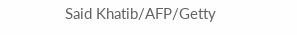Said Khatib/AFP/Getty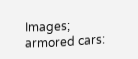Images; armored cars: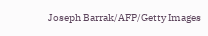Joseph Barrak/AFP/Getty Images